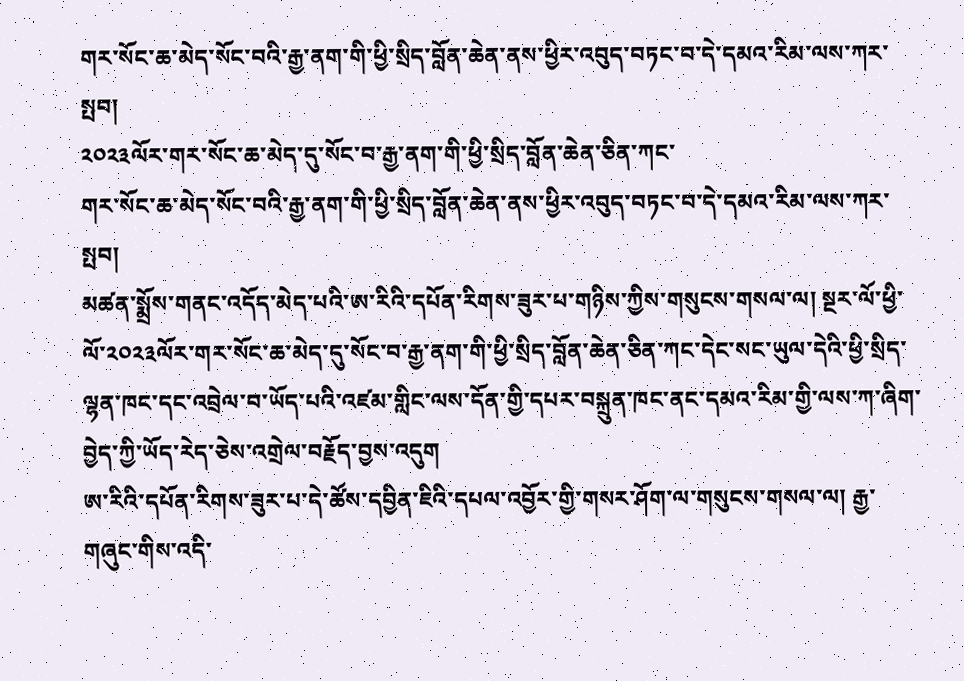གར་སོང་ཆ་མེད་སོང་བའི་རྒྱ་ནག་གི་ཕྱི་སྲིད་བློན་ཆེན་ནས་ཕྱིར་འབུད་བཏང་བ་དེ་དམའ་རིམ་ལས་ཀར་སྤབ།
༢༠༢༣ལོར་གར་སོང་ཆ་མེད་དུ་སོང་བ་རྒྱ་ནག་གི་ཕྱི་སྲིད་བློན་ཆེན་ཅིན་ཀང་
གར་སོང་ཆ་མེད་སོང་བའི་རྒྱ་ནག་གི་ཕྱི་སྲིད་བློན་ཆེན་ནས་ཕྱིར་འབུད་བཏང་བ་དེ་དམའ་རིམ་ལས་ཀར་སྤབ།
མཚན་སྨྲོས་གནང་འདོད་མེད་པའི་ཨ་རིའི་དཔོན་རིགས་ཟུར་པ་གཉིས་ཀྱིས་གསུངས་གསལ་ལ། སྔར་ལོ་ཕྱི་ལོ་༢༠༢༣ལོར་གར་སོང་ཆ་མེད་དུ་སོང་བ་རྒྱ་ནག་གི་ཕྱི་སྲིད་བློན་ཆེན་ཅིན་ཀང་དེང་སང་ཡུལ་དེའི་ཕྱི་སྲིད་ལྷན་ཁང་དང་འབྲེལ་བ་ཡོད་པའི་འཛམ་གླིང་ལས་དོན་གྱི་དཔར་བསྐྲུན་ཁང་ནང་དམའ་རིམ་གྱི་ལས་ཀ་ཞིག་བྱེད་ཀྱི་ཡོད་རེད་ཅེས་འགྲེལ་བརྗོད་བྱས་འདུག
ཨ་རིའི་དཔོན་རིགས་ཟུར་པ་དེ་ཚོས་དབྱིན་ཇིའི་དཔལ་འབྱོར་གྱི་གསར་ཤོག་ལ་གསུངས་གསལ་ལ། རྒྱ་གཞུང་གིས་འདི་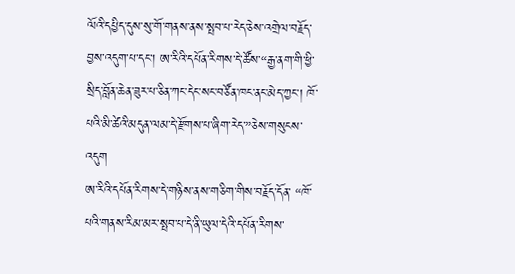ལོའི་དཔྱིད་དུས་སུ་གོ་གནས་ནས་སྤབ་པ་རེད་ཅེས་འགྲེལ་བརྗོད་བྱས་འདུག་པ་དང་། ཨ་རིའི་དཔོན་རིགས་དེ་ཚོས་“རྒྱ་ནག་གི་ཕྱི་སྲིད་བློན་ཆེན་ཟུར་པ་ཅིན་ཀང་དེང་སང་བཙོན་ཁང་ནང་མེད་ཀྱང་། ཁོ་པའི་མི་ཚེའི་མདུན་ལམ་དེ་རྫོགས་པ་ཞིག་རེད་”ཅེས་གསུངས་འདུག
ཨ་རིའི་དཔོན་རིགས་དེ་གཉིས་ནས་གཅིག་གིས་བརྗོད་དོན་ “ཁོ་པའི་གནས་རིམ་མར་སྤབ་པ་དེ་ནི་ཡུལ་དེའི་དཔོན་རིགས་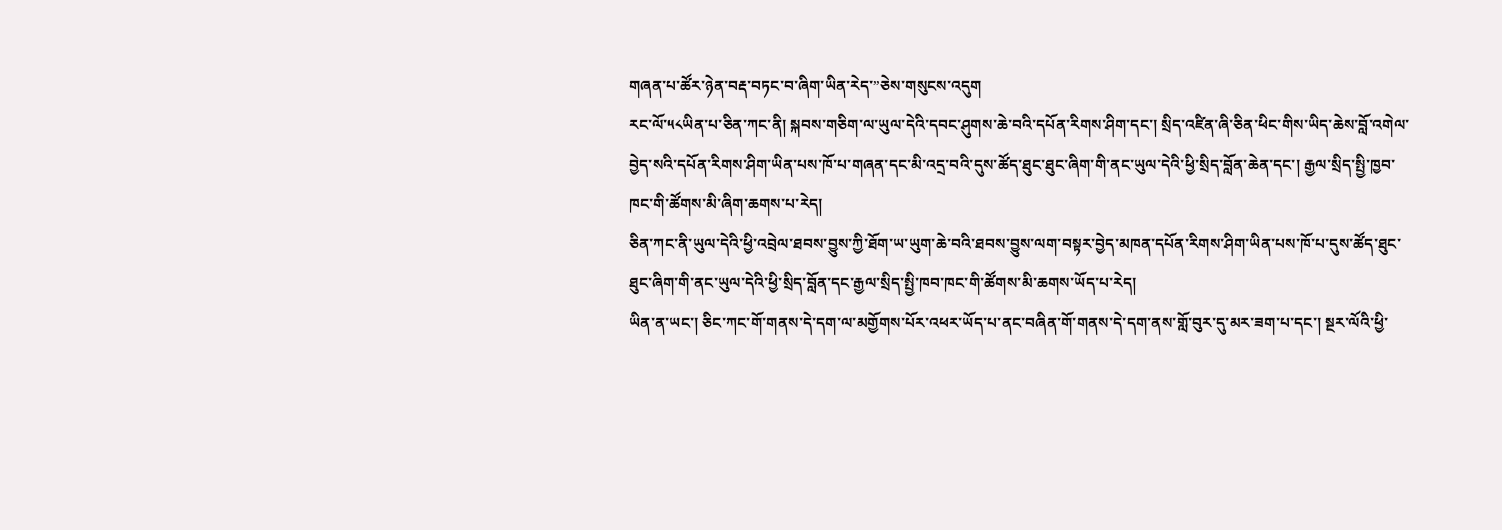གཞན་པ་ཚོར་ཉེན་བརྡ་བཏང་བ་ཞིག་ཡིན་རེད་”ཅེས་གསུངས་འདུག
རང་ལོ་༥༨ཡིན་པ་ཅིན་ཀང་ནི། སྐབས་གཅིག་ལ་ཡུལ་དེའི་དབང་ཤུགས་ཆེ་བའི་དཔོན་རིགས་ཤིག་དང་། སྲིད་འཛིན་ཞི་ཅིན་ཕིང་གིས་ཡིད་ཆེས་བློ་འགེལ་བྱེད་སའི་དཔོན་རིགས་ཤིག་ཡིན་པས་ཁོ་པ་གཞན་དང་མི་འདྲ་བའི་དུས་ཚོད་ཐུང་ཐུང་ཞིག་གི་ནང་ཡུལ་དེའི་ཕྱི་སྲིད་བློན་ཆེན་དང་། རྒྱལ་སྲིད་སྤྱི་ཁྱབ་ཁང་གི་ཚོགས་མི་ཞིག་ཆགས་པ་རེད།
ཅིན་ཀང་ནི་ཡུལ་དེའི་ཕྱི་འབྲེལ་ཐབས་བྱུས་ཀྱི་ཐོག་ཡ་ཡུག་ཆེ་བའི་ཐབས་བྱུས་ལག་བསྟར་བྱེད་མཁན་དཔོན་རིགས་ཤིག་ཡིན་པས་ཁོ་པ་དུས་ཚོད་ཐུང་ཐུང་ཞིག་གི་ནང་ཡུལ་དེའི་ཕྱི་སྲིད་བློན་དང་རྒྱལ་སྲིད་སྤྱི་ཁབ་ཁང་གི་ཚོགས་མི་ཆགས་ཡོད་པ་རེད།
ཡིན་ན་ཡང་། ཅིང་ཀང་གོ་གནས་དེ་དག་ལ་མགྱོགས་པོར་འཕར་ཡོད་པ་ནང་བཞིན་གོ་གནས་དེ་དག་ནས་གློ་བུར་དུ་མར་ཟག་པ་དང་། སྔར་ལོའི་ཕྱི་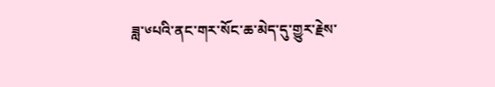ཟླ་༦པའི་ནང་གར་སོང་ཆ་མེད་དུ་གྱུར་རྗེས་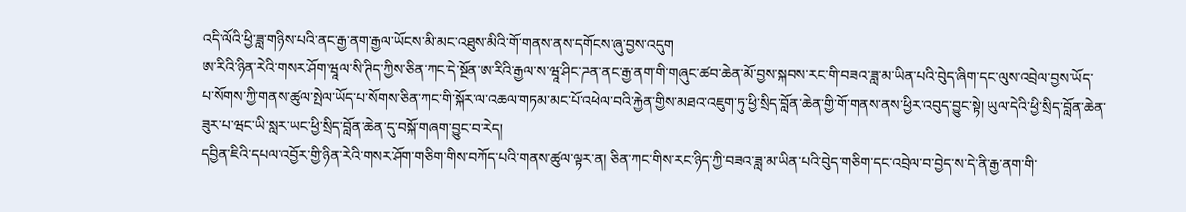འདི་ལོའི་ཕྱི་ཟླ་གཉིས་པའི་ནང་རྒྱ་ནག་རྒྱལ་ཡོངས་མི་མང་འཐུས་མིའི་གོ་གནས་ནས་དགོངས་ཞུ་བྱས་འདུག
ཨ་རིའི་ཉིན་རེའི་གསར་ཤོག་ཝཱལ་སི་ཊིད་ཀྱིས་ཅིན་ཀང་དེ་སྔོན་ཨ་རིའི་རྒྱལ་ས་ཝཱ་ཤིང་ཌན་ནང་རྒྱ་ནག་གི་གཞུང་ཚབ་ཆེན་མོ་བྱས་སྐབས་རང་གི་བཟའ་ཟླ་མ་ཡིན་པའི་བེུད་ཞིག་དང་ལུས་འབྲེལ་བྱས་ཡོད་པ་སོགས་ཀྱི་གནས་ཚུལ་སྤེལ་ཡོད་པ་སོགས་ཅིན་ཀང་གི་སྐོར་ལ་འཆལ་གཏམ་མང་པོ་འཕེལ་བའི་རྐྱེན་གྱིས་མཐའ་འཇུག་ཏུ་ཕྱི་སྲིད་བློན་ཆེན་གྱི་གོ་གནས་ནས་ཕྱིར་འབུད་བྱུང་སྟེ། ཡུལ་དེའི་ཕྱི་སྲིད་བློན་ཆེན་ཟུར་པ་ཝང་ཡི་སླར་ཡང་ཕྱི་སྲིད་བློན་ཆེན་དུ་བསྐོ་གཞག་བྱུང་བ་རེད།
དབྱིན་ཇིའི་དཔལ་འབྱོར་གྱི་ཉིན་རེའི་གསར་ཤོག་གཅིག་གིས་བཀོད་པའི་གནས་ཚུལ་ལྟར་ན། ཅིན་ཀང་གིས་རང་ཉིད་ཀྱི་བཟའ་ཟླ་མ་ཡིན་པའི་བེུད་གཅིག་དང་འབྲེལ་བ་བྱེད་ས་དེ་ནི་རྒྱ་ནག་གི་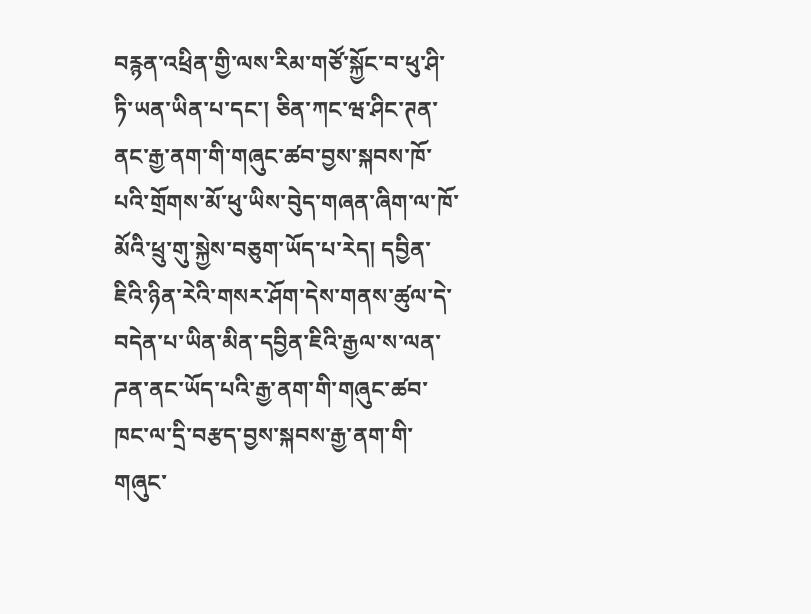བརྙན་འཕྲིན་གྱི་ལས་རིམ་གཙོ་སྐྱོང་བ་ཕུ་ཤི་ཏི་ཡན་ཡིན་པ་དང་། ཅིན་ཀང་ཝ་ཤིང་ཊན་ནང་རྒྱ་ནག་གི་གཞུང་ཚབ་བྱས་སྐབས་ཁོ་པའི་གྲོགས་མོ་ཕུ་ཡིས་བེུད་གཞན་ཞིག་ལ་ཁོ་མོའི་ཕྲུ་གུ་སྐྱེས་བཅུག་ཡོད་པ་རེད། དབྱིན་ཇིའི་ཉིན་རེའི་གསར་ཤོག་དེས་གནས་ཚུལ་དེ་བདེན་པ་ཡིན་མིན་དབྱིན་ཇིའི་རྒྱལ་ས་ལན་ཌན་ནང་ཡོད་པའི་རྒྱ་ནག་གི་གཞུང་ཚབ་ཁང་ལ་དྲི་བརྩད་བྱས་སྐབས་རྒྱ་ནག་གི་གཞུང་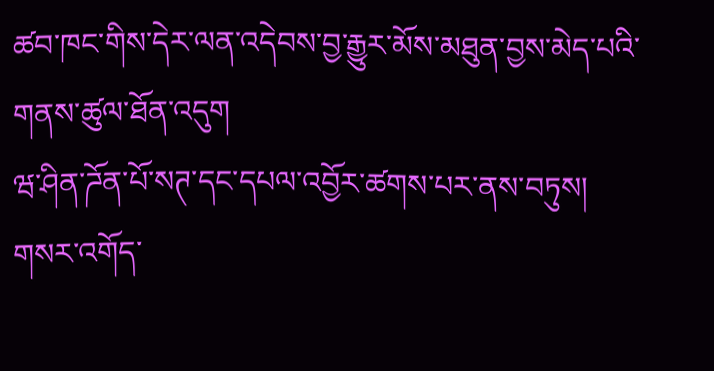ཚབ་ཁང་གིས་དེར་ལན་འདེབས་བྱ་རྒྱུར་མོས་མཐུན་བྱས་མེད་པའི་གནས་ཚུལ་ཐོན་འདུག
ཝ་ཤིན་ཌོན་པོ་སཊ་དང་དཔལ་འབྱོར་ཚགས་པར་ནས་བཏུས།
གསར་འགོད་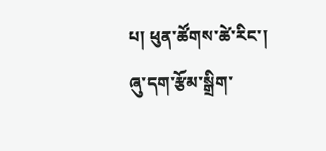པ། ཕུན་ཚོགས་ཚེ་རིང་།
ཞུ་དག་རྩོམ་སྒྲིག་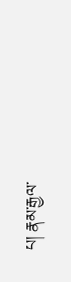པ། རྣམ་རྒྱལ་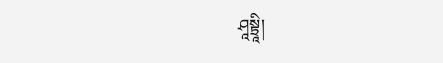ཤཱསྟྲཱི།